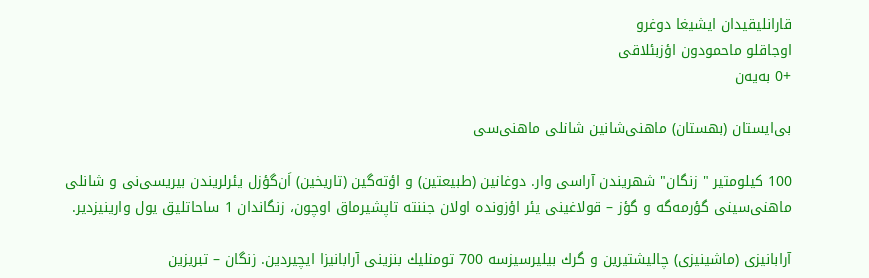قارانلیقیدان ایشیغا دوغرو
اوجاقلو ماحمودون اؤزبئلاقی
+0 به‌‌یه‌ن

بی‌ایستان (بهستان) ماهنی‌شانین شانلی ماهنی‌سی

100 كیلومتیر " زنگان" شهریندن آراسی وار. دوغانین (طبیعتین) و اؤته‌گین (تاریخین) اَن‌گؤزل یئرلریندن بیریسی‌نی و شانلی ماهنی‌سینی گؤرمه‌گه و گؤز – قولاغینی یئر اؤزونده‌ اولان جننته تاپشیرماق اوچون، زنگاندان 1 ساحاتلیق یول وارینیزدیر.

آرابانیزی (ماشینیزی) چالیشتیرین و گرك بیلیرسیزسه 700 تومنلیك بنزینی آرابانیزا ایچیردین. زنگان – تبریزین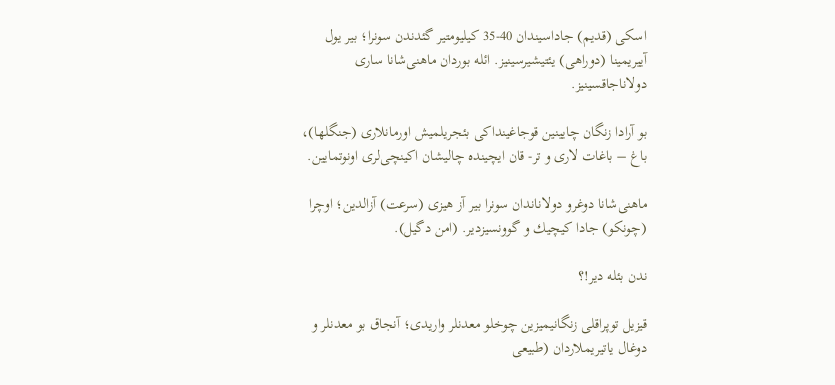اسكی (قدیم) جاداسیندان 40-35 كیلیومتیر گئدندن سونرا؛ بیر یول آییریمینا (دوراهی) یئتیشیرسینیز. ائله بوردان ماهنی‌شانا ساری دولاناجاقسینیز.

بو آرادا زنگان چایینین قوجاغینداكی بئجریلمیش اورمانلاری (جنگلها)، باغ – باغات لاری و تر- قان ایچینده چالیشان اكینچی‌لری اونوتمایین.

ماهنی‌شانا دوغرو دولاناندان سونرا بیر آز هیزی (سرعت) آزالدین؛ اوچرا (چونكو) جادا كیچیك و گوونسیزدیر. (امن دگیل).

ندن بئله دیر!؟

قیزیل توپراقلی زنگانیمیزین چوخلو معدنلر واریدی؛ آنجاق بو معدنلر و دوغال یاتیریملاردان (طبیعی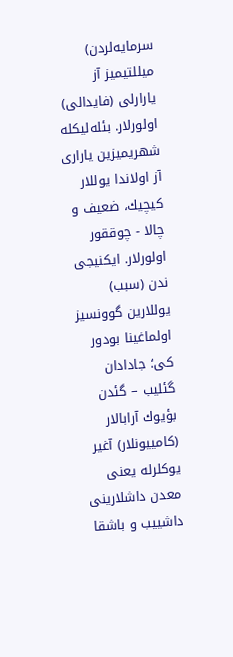سرمایه‌لردن) میللتیمیز آز یارارلی (فایدالی) اولورلار. بئله‌لیكله شهریمیزین یاراری آز اولاندا یوللار كیچیك، ضعیف و چالا - چوققور اولورلار. ایكنیجی ندن (سبب) یوللارین گوونسیز اولماغینا بودور كی؛ جادادان گئلیب – گئدن بؤیوك آرابالار (كامییونلار) آغیر یوكلرله یعنی معدن داشلارینی داشییب و باشقا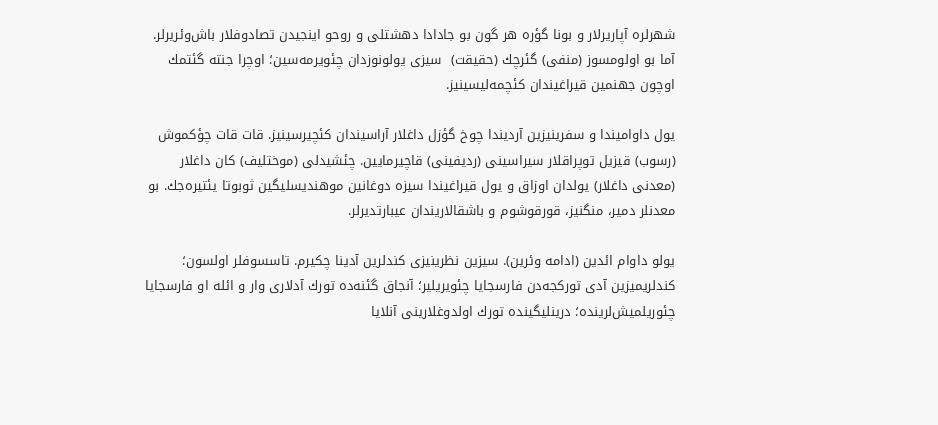شهرلره آپاریرلار و بونا گؤره هر گون بو جادادا دهشتلی و روحو اینجیدن تصادوفلار باش‌وئریرلر. آما بو اولومسوز (منفی) گئرچك (حقیقت)  سیزی یولونوزدان چئویرمه‌سین؛ اوچرا جنته گئتمك اوچون جهنمین قیراغیندان كئچمه‌لیسینیز.

یول داوامیندا و سفرینیزین آردیندا چوخ گؤزل داغلار آراسیندان كئچیرسینیز. قات قات چؤكموش (رسوب) قیزیل توپراقلار سیراسینی (ردیفینی) قاچیرمایین. چئشیدلی (موختلیف) كان داغلار (معدنی داغلار) یولدان اوزاق و یول قیراغیندا سیزه دوغانین موهندیسلیگین ثوبوتا یئتیره‌جك. بو معدنلر دمیر، منگنیز، قورقوشوم و باشقالاریندان عیبارتدیرلر.

یولو داوام ائدین (ادامه وئرین). سیزین نظرینیزی كندلرین آدینا چكیرم. تاسسوفلر اولسون؛ كندلریمیزین آدی توركجه‌دن فارسجایا چئویریلیر؛ آنجاق گئنه‌ده تورك آدلاری وار و ائله او فارسجایا چئوریلمیش‌لرینده؛ درینلیگینده تورك اولدوغلارینی آنلایا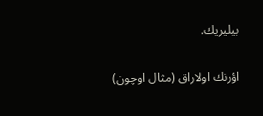بیلیریك.

اؤرنك اولاراق (مثال اوچون)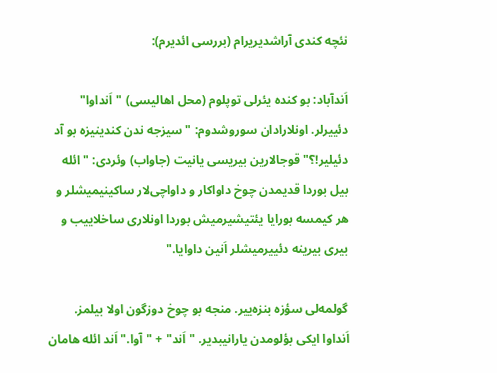نئچه كندی آراشدیریرام (بررسی ائدیرم):

اَندآباد: بو كنده یئرلی توپلوم (محل اهالیسی) "اَنداوا" دئییرلر. اونلارادان سوروشدوم: " سیزجه ندن كندینیزه بو آد دئیلیر!؟" قوجالارین بیریسی یانیت (جاواب) وئردی: " ائله بیل بوردا قدیمدن چوخ داواكار و داواچی‌لار ساكینیمیشلر و هر كیمسه بورایا یئتیشیرمیش بوردا اونلاری ساخلاییب و بیری بیرینه دئییرمیشلر اَنین داوایا."

گولمه‌لی سؤزه بنزه‌ییر. منجه بو چوخ دوزگون اولا بیلمز. اَنداوا ایكی بؤلومدن یارانیبدیر. " اَند" + "آوا." اَند ائله هامان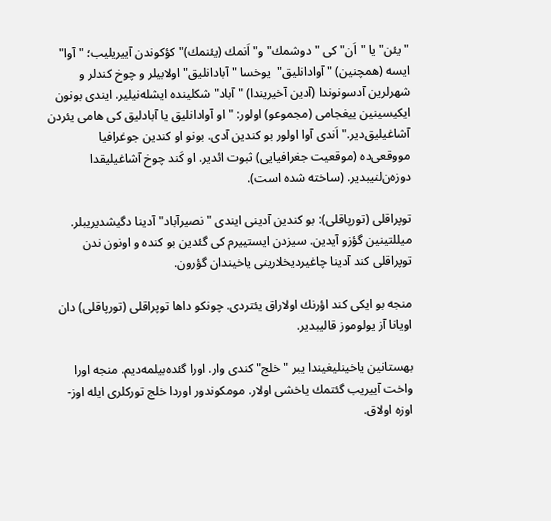"یئن" یا "اَن" كی " دوشمك" و" اَنمك (یئنمك)" كؤكوندن آییریلیب؛ " آوا" ایسه (همچنین) " آوادانلیق"  یوخسا " آبادانلیق" اولابیلر و چوخ كندلر و شهرلرین آدسونوندا (آدین آخیریندا) " آباد" شكلینده ایشله‌نیلیر. ایندی بونون ایكیسینین ییغجامی (مجموعو) اولور: " او آوادانلیق یا آبادلیق كی هامی یئردن آشاغیلیق‌دیر." اَندی آوا اولور بو كندین آدی. بونو او كندین جوغرافیا مووقعی‌ده (موقعیت جغرافیایی) ثبوت ائدیر. او كَند چوخ آشاغیلیقدا دوزه‌ن‌لنیبدیر. (ساخته شده است).

توپراقلی (تورپاقلی): بو كندین آدینی ایندی " نصیرآباد" آدینا دگیشدیریبلر. میللتینین گؤزو آیدین. سیزدن ایستییرم كی گئدین بو كنده و اونون ندن توپراقلی كند آدینا چاغیردیخلارینی یاخیندان گؤرون.

منجه بو ایكی كند اؤرنك اولاراق یئتردی. چونكو داها توپراقلی (تورپاقلی) دان اویانا آز یولوموز قالیبدیر.

بهستانین یاخینلیغیندا یبر "خلج" كندی وار. اورا گئده‌بیلمه‌دیم. منجه اورا واخت آییریب گئتمك یاخشی اولار. مومكوندور اوردا خلج توركلری ایله اوز- اوزه اولاق.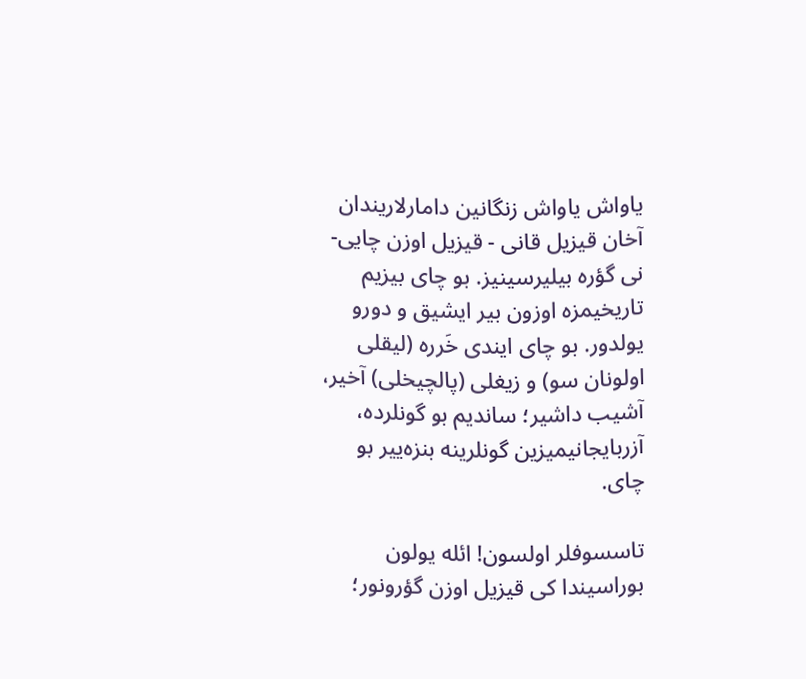یاواش یاواش زنگانین دامارلاریندان آخان قیزیل قانی - قیزیل اوزن چایی- نی گؤره بیلیرسینیز. بو چای بیزیم تاریخیمزه اوزون بیر ایشیق و دورو یولدور. بو چای ایندی خَرره (لیقلی اولونان ‌سو) و زیغلی (پالچیخلی) آخیر، آشیب داشیر؛ ساندیم بو گونلرده، آزربایجانیمیزین گونلرینه بنزه‌ییر بو چای.

تاسسوفلر اولسون! ائله یولون بوراسیندا كی قیزیل اوزن گؤرونور؛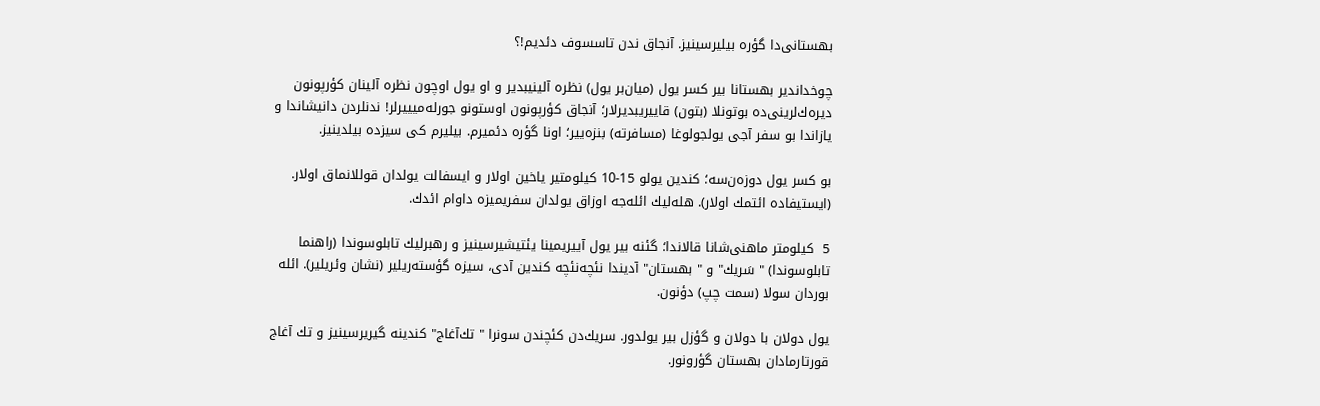بهستانی‌دا گؤره بیلیرسینیز. آنجاق ندن تاسسوف دئدیم!؟

چوخداندیر بهستانا بیر كسر یول (میان‌بر یول) نظره آلینیبدیر و او یول اوچون نظره آلینان كؤرپونون دیره‌ك‌لرینی‌ده بوتونلا (بتون) قاییریبدیرلار؛ آنجاق كؤرپونون اوستونو جورله‌میییرلر! ندنلردن دانیشاندا و یازاندا بو سفر آجی یولجولوغا (مسافرته) بنزه‌ییر؛ اونا گؤره دئمیرم. بیلیرم كی سیزده بیلدینیز.

بو كسر یول دوزه‌ن‌سه؛ كندین یولو 15-10 كیلومتیر یاخین اولار و ایسفالت یولدان قوللانماق اولار. (ایستیفاده ائتمك اولار). هله‌لیك ائله‌جه اوزاق یولدان سفریمیزه داوام ائدك.

5  كیلومتر ماهنی‌شانا قالاندا؛ گئنه بیر یول آییریمینا یئتیشیرسینیز و رهبرلیك تابلوسوندا (راهنما تابلوسوندا) " سَریك" و " بهستان" آدیندا نئچه‌نئچه كندین آدی، سیزه گؤسته‌ریلیر (نشان وئریلیر). ائله بوردان سولا (سمت چپ) دؤنون.

یول دولان با دولان و گؤزل بیر یولدور. سریك‌دن كئچندن سونرا " تك‌آغاج" كندینه گیریرسینیز و تك آغاج قورتارمادان بهستان گؤرونور.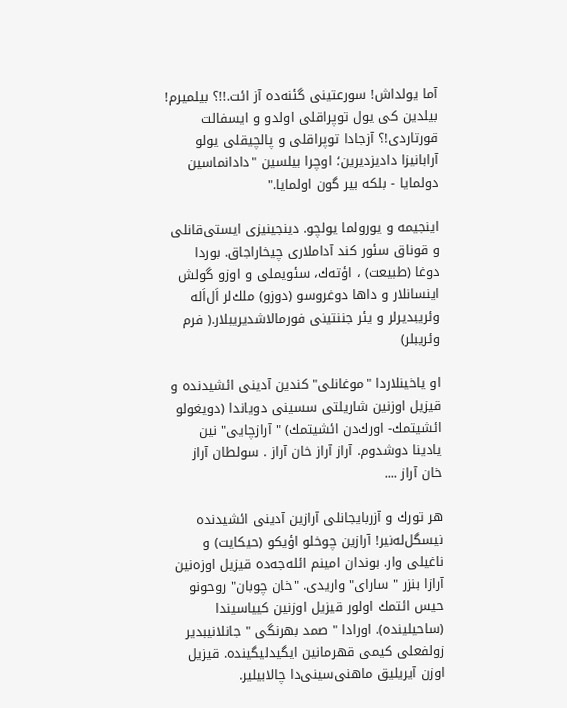آما یولداش! سورعتینی گئنه‌ده آز ائت.!!؟ بیلمیرم! بیلدین كی یول توپراقلی اولدو و ایسفالت قورتاردی!؟ آزجادا توپراقلی و پالچیقلی یولو آرابانیزا دادیزدیرین؛ اوچرا بیلسین "دادانماسین دولمایا - بلكه بیر گون اولمایا."

اینجیمه و یورولما یولچو. دینجینیزی ایستی‌قانلی و قوناق سئور كند آداملاری چیخاراجاق. بوردا دوغا (طبیعت) ، اؤته‌ك، سئویملی و اوزو گولش اینسانلار و داها دوغروسو (دوزو) ملك‌لر اَل‌اَله وئریبدیرلر و یئر جننتینی فورمالاشدیریبلار.( فرم وئریبلر)

او یاخینلاردا "موغانلی" كندین آدینی ائشیدنده و قیزیل اوزنین شاریلتی سسینی دویاندا (دویغولو ائشیتمك- اورك‌دن ائشیتمك) " آرازچایی" نین یادینا دوشدوم. آراز آراز خان آراز . سولطان آراز خان آراز ....

هر تورك و آزربایجانلی آرازین آدینی ائشیدنده نیسگل‌له‌نیر! آرازین چوخلو اؤیكو (حیكایت) و ناغیلی وار. بوندان امینم ائله‌جه‌ده قیزیل اوزه‌نین آرازا بنزر " سارای" واریدی. "خان چوبان" روحونو حیس ائتمك اولور قیزیل اوزنین كییاسیندا (ساحیلینده). اورادا " صمد بهرنگی " جانلانیبدیر زولفعلی كیمی قهرمانین ایگیدلیگینده. قیزیل اوزن آیریلیق ماهنی‌سینی‌دا چالابیلیر.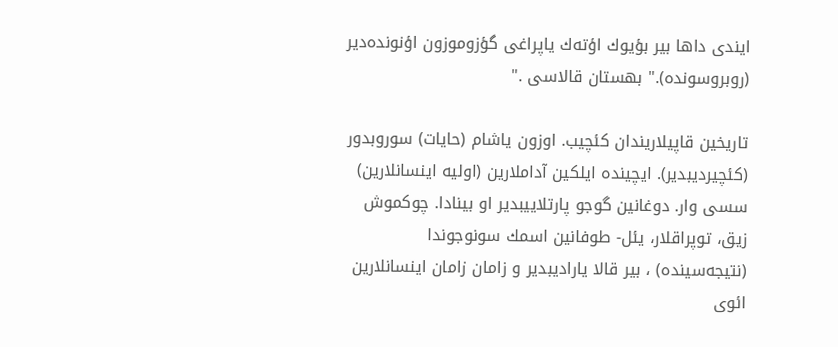ایندی داها بیر بؤیوك اؤته‌ك یاپراغی گؤزوموزون اؤنونده‌دیر (روبروسونده)." بهستان قالاسی ."

تاریخین قاپیلاریندان كئچیب. اوزون یاشام (حایات) سوروبدور (كئچیردیبدیر). ایچینده ایلكین آداملارین (اولیه اینسانلارین) سسی وار. دوغانین گوجو پارتلاییبدیر او بینادا. چوكموش زیق، توپراقلار، یئل- طوفانین اسمك سونوجوندا (نتیجه‌سینده) ، بیر قالا یارادیبدیر و زامان زامان اینسانلارین ائوی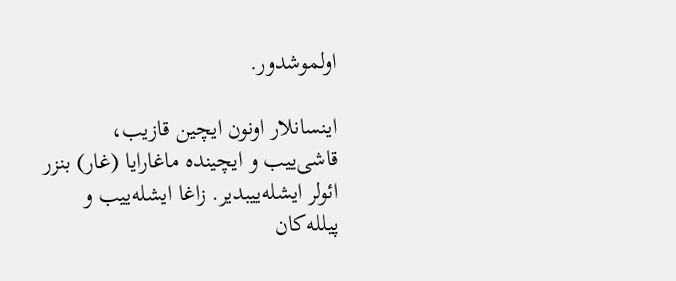اولموشدور.

اینسانلار اونون ایچین قازیب، قاشی‌ییب و ایچینده ماغارایا (غار) بنزر ائولر ایشله‌ییبدیر. زاغا ایشله‌ییب و پیلله‌كان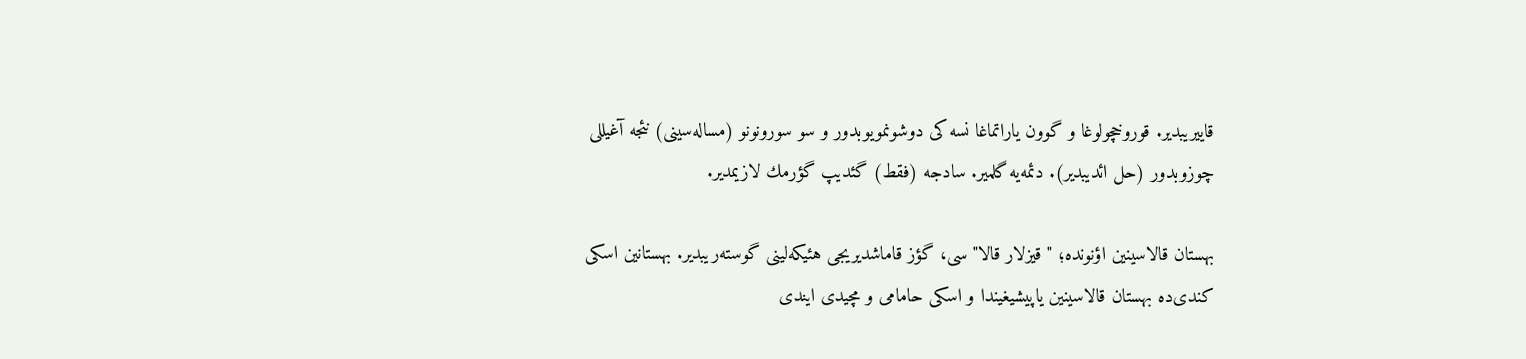قاییریبدیر. قوروخچولوغا و گوون یاراتماغا نسه كی دوشونمویوبدور و سو سورونونو (مساله‌سینی) نئجه آغیللی چوزوبدور (حل ائدیبدیر). دئمه‌یه گلمیر. سادجه (فقط) گئدیپ گؤرمك لازیمدیر.

بهستان قالاسینین اؤنونده؛ " قیزلار قالا" سی، گؤز قاماشدیریجی هئیكه‌لینی گوسته‌ریبدیر. بهستانین اسكی كندی‌ده بهستان قالاسینین یاپیشیغیندا و اسكی حامامی و مچیدی‌ ایندی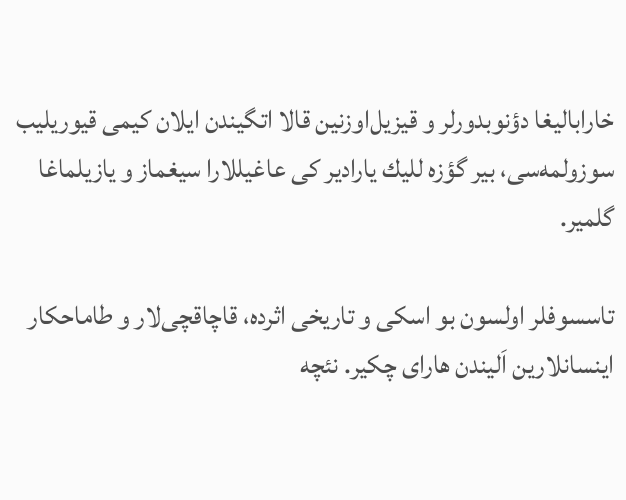خارابالیغا دؤنوبدورلر و قیزیل‌اوزنین قالا اتگیندن ایلان كیمی قیوریلیب سوزولمه‌سی، بیر گؤزه للیك یارادیر كی عاغیللارا سیغماز و یازیلماغا گلمیر.

تاسسوفلر اولسون بو اسكی و تاریخی اثرده، قاچاقچی‌لار و طاماحكار اینسانلارین اَلیندن هارای چكیر. نئچه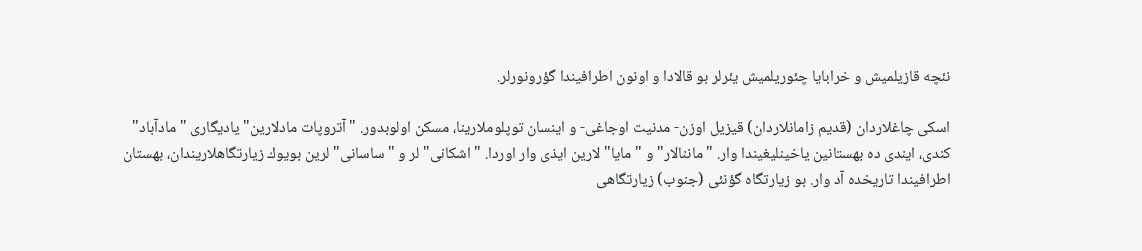نئچه قازیلمیش و خرابایا چئوریلمیش یئرلر بو قالادا و اونون اطرافیندا گؤرونورلر.

اسكی چاغلاردان (قدیم زامانلاردان) قیزیل اوزن- مدنیت اوجاغی- و اینسان توپلوملارینا، مسكن اولوبدور. " آتروپات مادلارین" یادیگاری "مادآباد" كندی، ایندی ده بهستانین یاخینلیغیندا وار. " ماننالار" و "مایا" لارین ایذی وار اوردا. " اشكانی" لر و "ساسانی" لرین بویوك زیارتگاهلاریندان، بهستان اطرافیندا تاریخده آد وار. بو زیارتگاه گؤنئی (جنوب) زیارتگاهی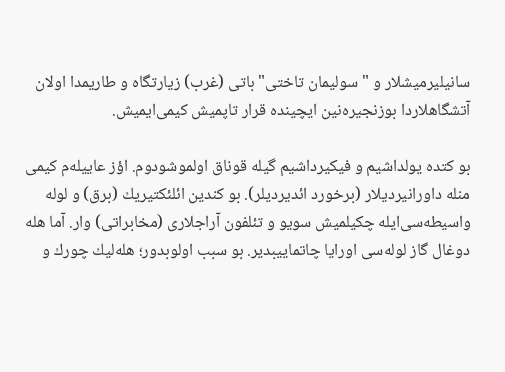سانیلیرمیشلار و "سولیمان تاختی" باتی (غرب) زیارتگاه و طاریمدا اولان آتشگاهلاردا بوزنجیره‌نین ایچینده قرار تاپمیش كیمی‌ایمیش.

بو كتده یولداشیم و فیكیرداشیم گیله قوناق اولموشودوم. اؤز عاییله‌م كیمی منله داورانیردیلار (برخورد ائدیردیلر). بو كندین ائلئكتیریك (برق) و لوله واسیطه‌سی‌ایله‌ چكیلمیش سویو و تئلفون آراجلاری (مخابراتی) وار. آما هله دوغال گاز لوله‌سی اورایا چاتماییبدیر. بو سبب اولوبدور؛ هله‌لیك چورك و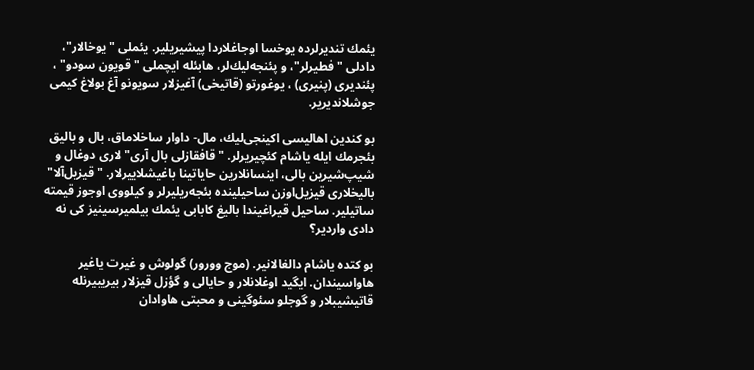یئمك تندیرلرده یوخسا اوجاغلاردا پیشیریلیر. یئملی "یوخالار"، دادلی " فطیرلر"، و پئنجه‌لیك‌لر، هابئله ایچملی " قویون سودو" ، پئندیری (پنیری) ، یوغورتو (قاتیخی) آغیزلار سویونو آغ بولاغ كیمی جوشلاندیریر.

بو كندین اهالیسی اكینجی‌لیك، مال- داوار ساخلاماق، بال و بالیق بئجرمك ایله یاشام كئچیریرلر. " قافقازلی بال آری" لاری دوغال و شیپ‌شیرین بالی، اینسانلارین حایاتینا باغیشلاییرلار. " قیزیل‌آلا" بالیخلاری قیزیل‌اوزن ساحیلینده بئجه‌ریلیرلر و كیلووی اوجوز قیمته ساتیلیر. ساحیل قیراغیندا بالیغ كابابی یئمك بیلمیرسینیز كی نه دادی واردیر؟

بو كتده یاشام دالغالانیر. (موج وورور) گولوش و غیرت یاغیر هاواسیندان. ایگید اوغلانلار و حایالی و گؤزل قیزلار بیریبیرنله قاتیشیبلار و گوجلو سئوگینی و محبتی هاوادان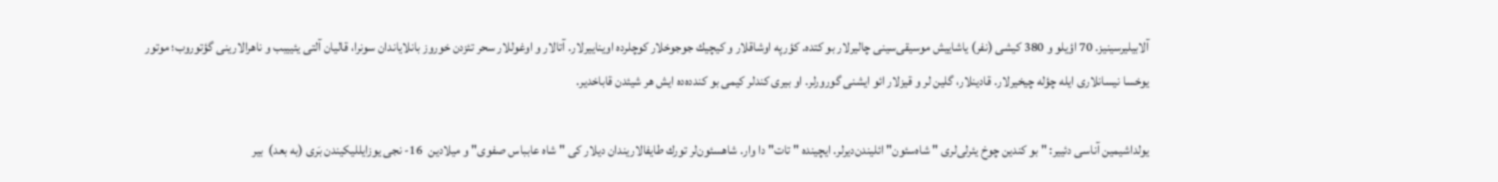آلابیلیرسینیز. 70 اؤیلو و 380 كیشی (نفر) یاشاییش موسیقی‌سینی چالیرلار بو كتده. كؤرپه اوشاقلار و كیچیك جوجوخلار كوچلرده اویناییرلار. آتالار و اوغوللار سحر تئزدن خوروز بانلایاندان سونرا، قالیان آلتی یئییبب و ناهرالارینی گؤتوروب؛ موتور یوخسا نیسانلاری ایله چؤله چیخیرلار. قادینلار، گلین لر و قیزلار ائو ایشنی گورورلر. او بیری كندلر كیمی بو كندده‌ده ایش هر شیئدن قاباخدیر.

یولداشیمین آناسی دئییر: " بو كندین چوخ یئرلی‌لری " شاه‌سئون" ائلیندن‌دیرلر. ایچینده " تات" دا وار. شاهسئون‌لر تورك طایفالاریندان دیلار كی " شاه عابباس صفوی" و میلادین  16- نجی یوزایللیكیندن بَری (به بعد)  بیر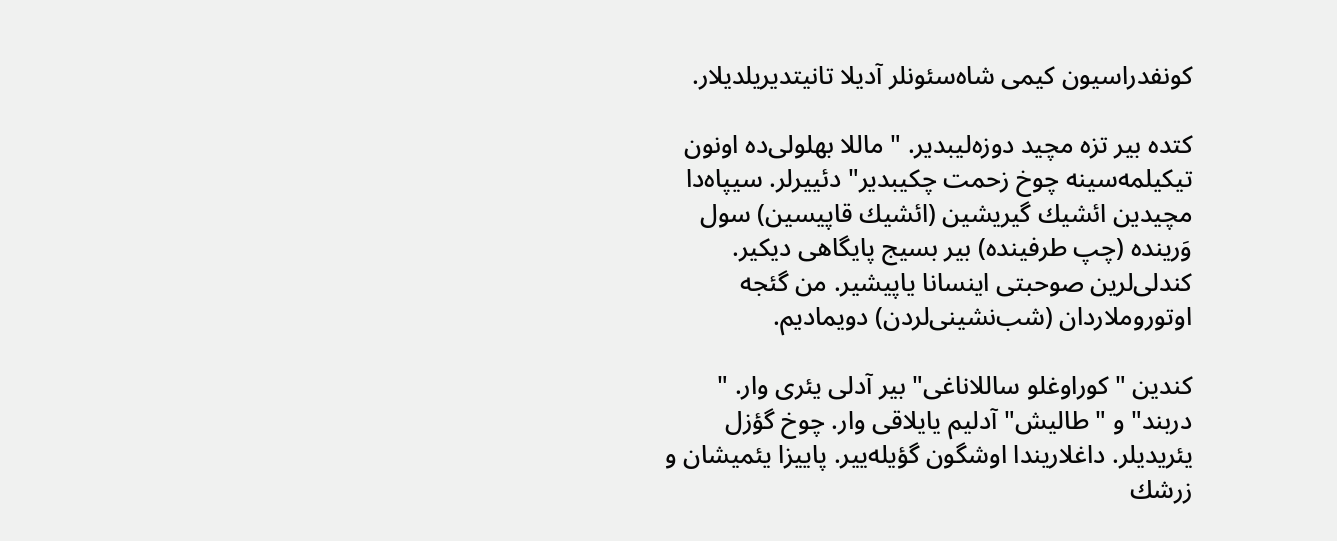كونفدراسیون كیمی شاه‌سئونلر آدیلا تانیتدیریلدیلار.

كتده بیر تزه مچید دوزه‌لیبدیر. " ماللا بهلولی‌ده اونون تیكیلمه‌سینه چوخ زحمت چكیبدیر" دئییرلر. سیپاه‌دا مچیدین ائشیك گیریشین (ائشیك قاپیسین) سول وَرینده (چپ طرفینده) بیر بسیج پایگاهی دیكیر. كندلی‌لرین صوحبتی اینسانا یاپیشیر. من گئجه اوتوروملاردان (شب‌نشینی‌لردن) دویمادیم.

كندین "كوراوغلو ساللاناغی" بیر آدلی یئری وار. " دربند" و "طالیش" آدلیم یایلاقی وار. چوخ گؤزل یئریدیلر. داغلاریندا اوشگون گؤیله‌ییر. پاییزا یئمیشان و زرشك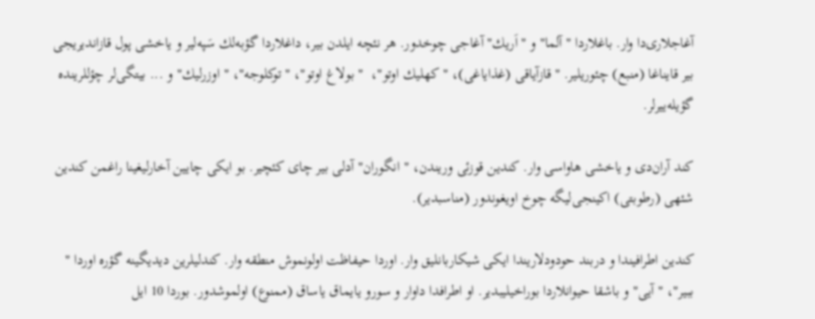آغاجلاری‌دا وار. باغلاردا " آلما" و " اَریك" آغاجی چوخدور. هر نئچه ایلدن بیر، داغلاردا گؤبه‌لك سَپه‌لیر و یاخشی پول قازاندیریجی بیر قایناغا (منبع) چئوریلیر. " قازآیاقی (غذایاغی)، " كهلیك اوتو"،  " بولاغ اوتو"، " توكلوجه"، " اوزرلیك" و ... بیتگی‌لر چؤللرینده گؤیله‌ییرلر.

كند آران‌دی و یاخشی هاواسی وار. كندین قوزئی وریندن، " انگوران" آدلی بیر چای كئچیر. بو ایكی چایین آخارلیغینا راغمن كندین شئهی (رطوبتی) اكینجی‌لیگه چوخ اویغوندور (مناسبدیر).

كندین اطرافیندا و دربند حودودلاریندا ایكی شیكاربانلیق وار. اوردا حیفاظت اولونموش منطقه وار. كندلیلرین دیدیگینه گؤره اوردا " ببیر"، " آیی" و باشقا حیوانلاردا بوراخیلیبدیر. او اطرافدا داوار و سورو یایماق یاساق (ممنوع) اولموشدور. بوردا 10 ایل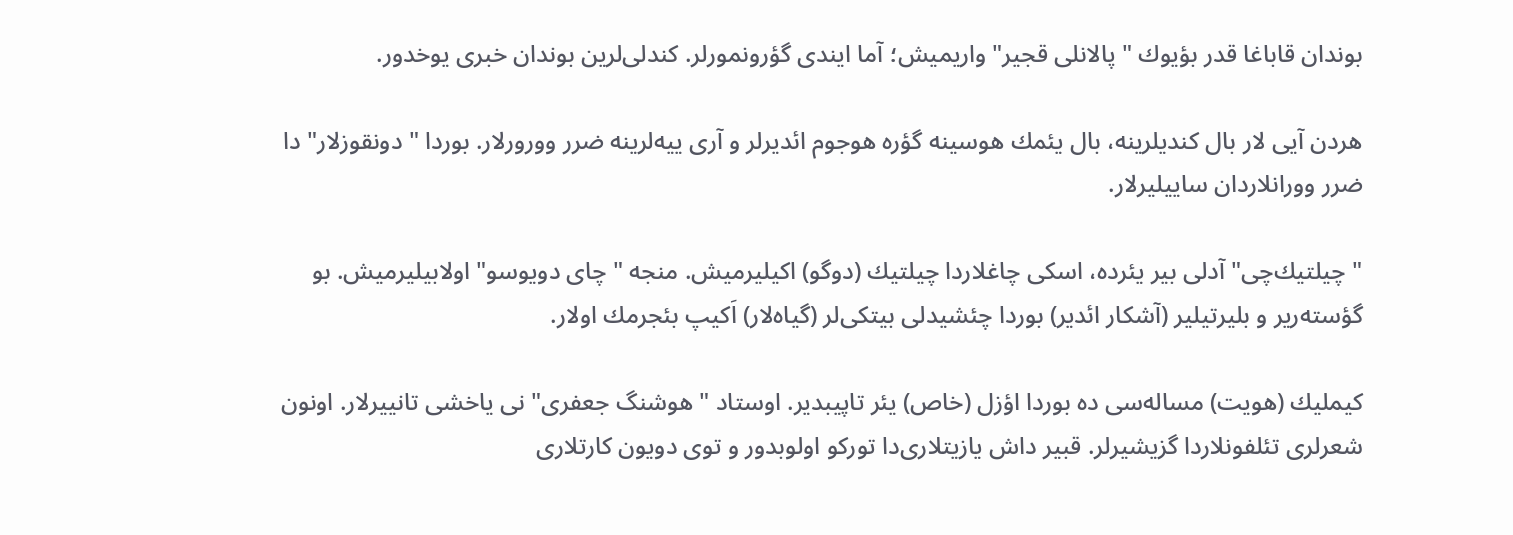بوندان قاباغا قدر بؤیوك " پالانلی قجیر" واریمیش؛ آما ایندی گؤرونمورلر. كندلی‌لرین بوندان خبری یوخدور.

هردن آیی لار بال كندیلرینه، بال یئمك هوسینه گؤره هوجوم ائدیرلر و آری ییه‌لرینه ضرر وورورلار. بوردا " دونقوزلار" دا ضرر وورانلاردان ساییلیرلار.

" چیلتیك‌چی" آدلی بیر یئرده، اسكی چاغلاردا چیلتیك (دوگو) اكیلیرمیش. منجه " چای دویوسو" اولابیلیرمیش. بو گؤسته‌ریر و بلیرتیلیر (آشكار ائدیر) بوردا چئشیدلی بیتكی‌لر (گیاه‌لار) اَكیپ بئجرمك اولار.

كیملیك (هویت) مساله‌سی ده بوردا اؤزل (خاص) یئر تاپیبدیر. اوستاد " هوشنگ جعفری" نی یاخشی تانییرلار. اونون شعرلری تئلفونلاردا گزیشیرلر. قبیر داش یازیتلاری‌دا توركو اولوبدور و توی دویون كارتلاری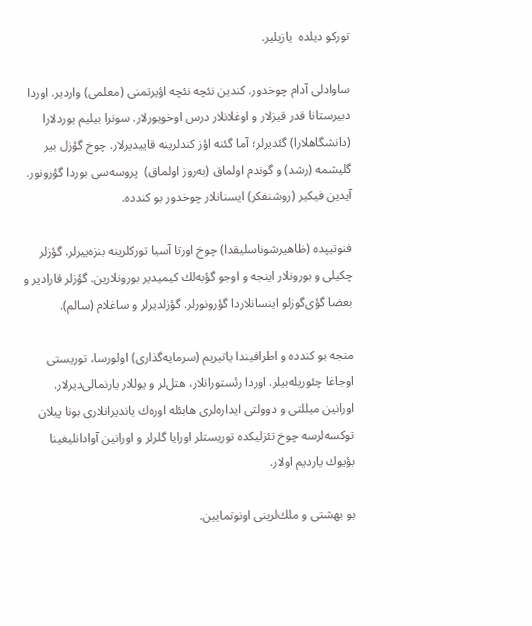توركو دیلده  یازیلیر.

ساوادلی آدام چوخدور. كندین نئچه نئچه اؤیرتمنی (معلمی) واردیر. اوردا دبیرستانا قدر قیزلار و اوغلانلار درس اوخویورلار. سونرا بیلیم یوردلارا (دانشگاهلارا) گئدیرلر؛ آما گئنه اؤز كندلرینه قاییدیرلار. چوخ گؤزل بیر گلیشمه (رشد) و گوندم اولماق (به‌روز اولماق)  پروسه‌سی بوردا گؤرونور. آیدین فیكیر (روشنفكر) ایسنانلار چوخدور بو كندده.

فنوتیپده (ظاهیرشوناسلیقدا) چوخ اورتا آسیا توركلرینه بنزه‌ییرلر. گؤزلر چكیلی و بورونلار اینجه و اوجو گؤبه‌لك كیمیدیر بورونلارین. گؤزلر قارادیر و بعضا گؤی‌گوزلو اینسانلاردا گؤرونورلر. گؤزلدیرلر و ساغلام (سالم).

منجه بو كندده و اطرافیندا یاتیریم (سرمایه‌گذاری) اولورسا، توریستی اوجاغا چئوریله‌بیلر. اوردا رئستورانلار، هتل‌لر و یوللار یارنمالی‌دیرلار. اورانین میللتی و دوولتی ایداره‌لری هابئله اوره‌ك یاندیرانلاری بونا پیلان توكسه‌لرسه چوخ تئزلیكده توریستلر اورایا گلرلر و اورانین آوادانلیغینا بؤیوك یاردیم اولار.

بو بهشتی و ملك‌لرینی اونوتمایین.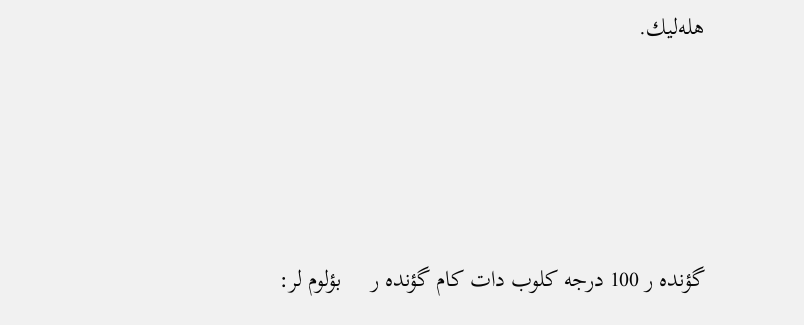هله‌لیك.





گؤنده ر 100 درجه کلوب دات کام گؤنده ر     بؤلوم لر: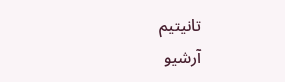تانیتیم
آرشیو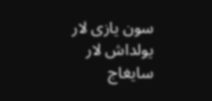سون یازی لار
یولداش لار
سایغاج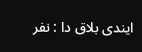ایندی بلاق دا : نفر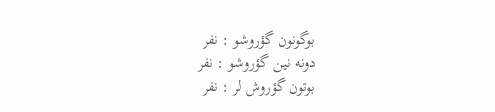بوگونون گؤروشو : نفر
دونه نین گؤروشو : نفر
بوتون گؤروش لر : نفر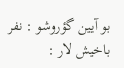بو آیین گؤروشو : نفر
باخیش لار :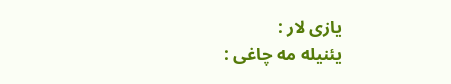یازی لار :
یئنیله مه چاغی :